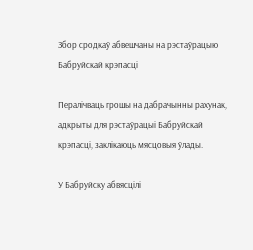Збор сродкаў абвешчаны на рэстаўрацыю Бабруйскай крэпасці

Пералічваць грошы на дабрачынны рахунак, адкрыты для рэстаўрацыі Бабруйскай крэпасці, заклікаюць мясцовыя ўлады.

У Бабруйску абвясцілі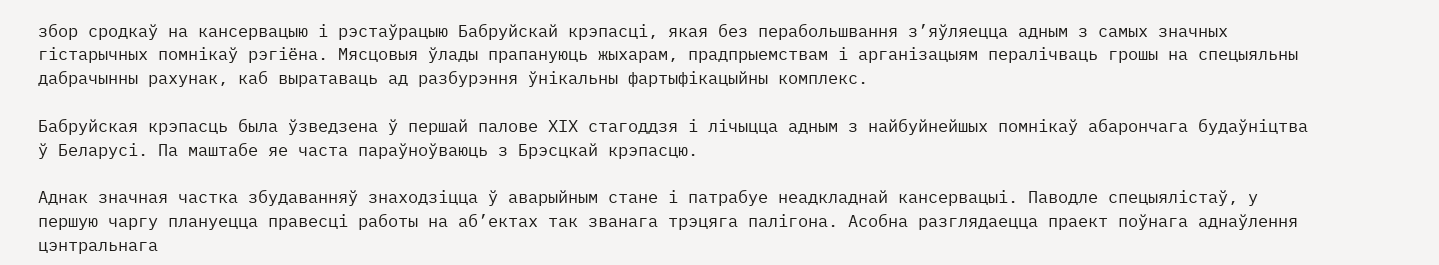збор сродкаў на кансервацыю і рэстаўрацыю Бабруйскай крэпасці, якая без перабольшвання з’яўляецца адным з самых значных гістарычных помнікаў рэгіёна. Мясцовыя ўлады прапануюць жыхарам, прадпрыемствам і арганізацыям пералічваць грошы на спецыяльны дабрачынны рахунак, каб выратаваць ад разбурэння ўнікальны фартыфікацыйны комплекс.

Бабруйская крэпасць была ўзведзена ў першай палове ХІХ стагоддзя і лічыцца адным з найбуйнейшых помнікаў абарончага будаўніцтва ў Беларусі. Па маштабе яе часта параўноўваюць з Брэсцкай крэпасцю.

Аднак значная частка збудаванняў знаходзіцца ў аварыйным стане і патрабуе неадкладнай кансервацыі. Паводле спецыялістаў, у першую чаргу плануецца правесці работы на аб’ектах так званага трэцяга палігона. Асобна разглядаецца праект поўнага аднаўлення цэнтральнага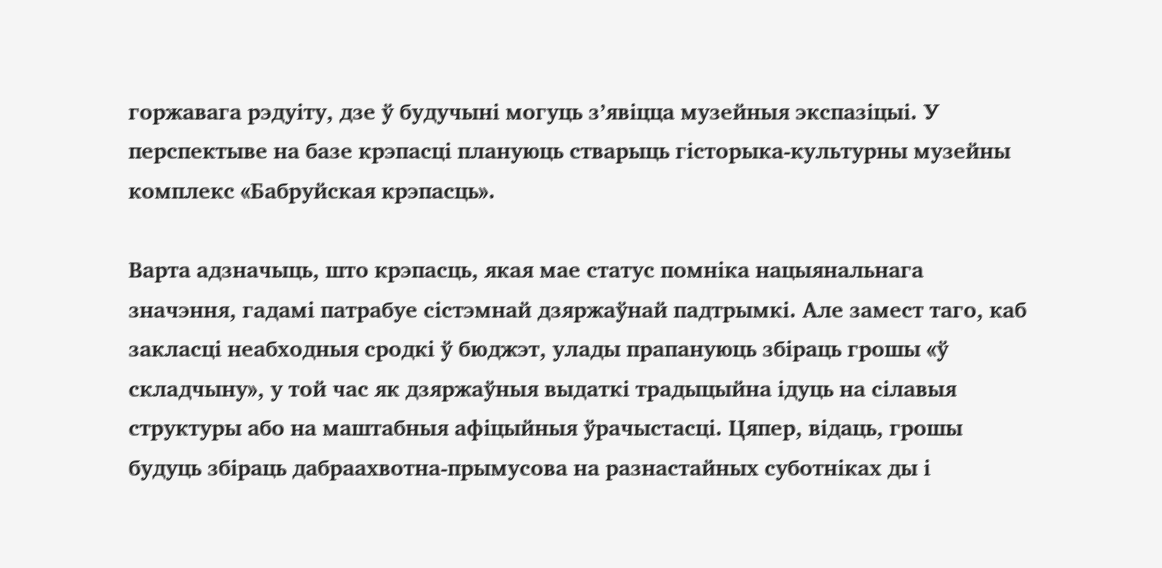горжавага рэдуіту, дзе ў будучыні могуць з’явіцца музейныя экспазіцыі. У перспектыве на базе крэпасці плануюць стварыць гісторыка-культурны музейны комплекс «Бабруйская крэпасць».

Варта адзначыць, што крэпасць, якая мае статус помніка нацыянальнага значэння, гадамі патрабуе сістэмнай дзяржаўнай падтрымкі. Але замест таго, каб закласці неабходныя сродкі ў бюджэт, улады прапануюць збіраць грошы «ў складчыну», у той час як дзяржаўныя выдаткі традыцыйна ідуць на сілавыя структуры або на маштабныя афіцыйныя ўрачыстасці. Цяпер, відаць, грошы будуць збіраць дабраахвотна-прымусова на разнастайных суботніках ды і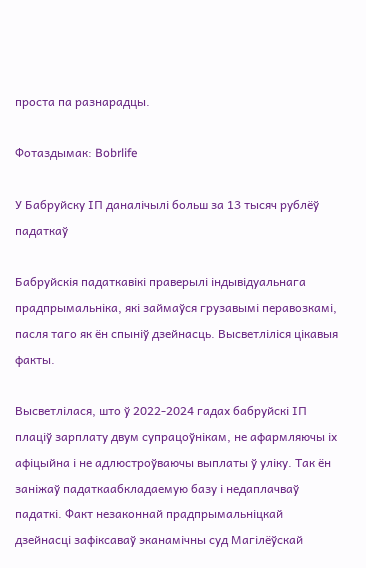проста па разнарадцы.

Фотаздымак: Bobrlife

У Бабруйску ІП даналічылі больш за 13 тысяч рублёў падаткаў

Бабруйскія падаткавікі праверылі індывідуальнага прадпрымальніка, які займаўся грузавымі перавозкамі, пасля таго як ён спыніў дзейнасць. Высветліліся цікавыя факты.

Высветлілася, што ў 2022-2024 гадах бабруйскі ІП плаціў зарплату двум супрацоўнікам, не афармляючы іх афіцыйна і не адлюстроўваючы выплаты ў уліку. Так ён заніжаў падаткаабкладаемую базу і недаплачваў падаткі. Факт незаконнай прадпрымальніцкай дзейнасці зафіксаваў эканамічны суд Магілёўскай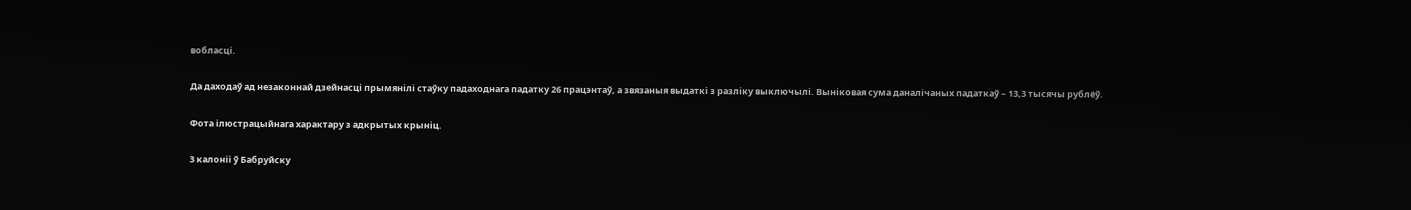вобласці.

Да даходаў ад незаконнай дзейнасці прымянілі стаўку падаходнага падатку 26 працэнтаў, а звязаныя выдаткі з разліку выключылі. Выніковая сума даналічаных падаткаў – 13,3 тысячы рублёў.

Фота ілюстрацыйнага характару з адкрытых крыніц.

З калоніі ў Бабруйску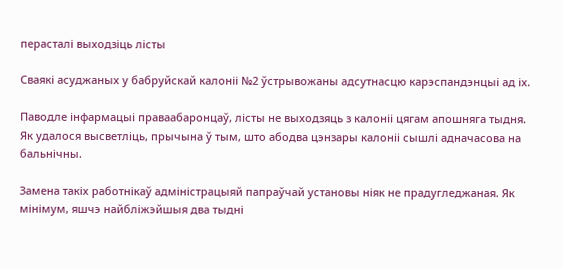перасталі выходзіць лісты

Сваякі асуджаных у бабруйскай калоніі №2 ўстрывожаны адсутнасцю карэспандэнцыі ад іх.

Паводле інфармацыі праваабаронцаў, лісты не выходзяць з калоніі цягам апошняга тыдня. Як удалося высветліць, прычына ў тым, што абодва цэнзары калоніі сышлі адначасова на бальнічны.

Замена такіх работнікаў адміністрацыяй папраўчай установы ніяк не прадугледжаная. Як мінімум, яшчэ найбліжэйшыя два тыдні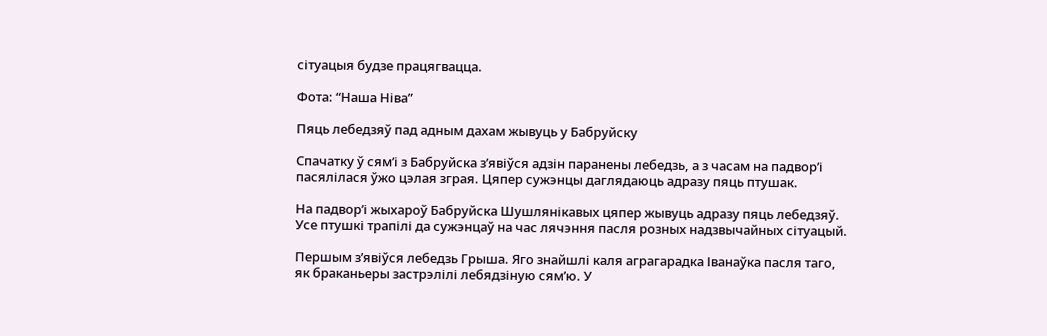сітуацыя будзе працягвацца.

Фота: “Наша Ніва”

Пяць лебедзяў пад адным дахам жывуць у Бабруйску

Спачатку ў сям’і з Бабруйска з’явіўся адзін паранены лебедзь, а з часам на падвор’і пасялілася ўжо цэлая зграя. Цяпер сужэнцы даглядаюць адразу пяць птушак.

На падвор’і жыхароў Бабруйска Шушлянікавых цяпер жывуць адразу пяць лебедзяў. Усе птушкі трапілі да сужэнцаў на час лячэння пасля розных надзвычайных сітуацый.

Першым з’явіўся лебедзь Грыша. Яго знайшлі каля аграгарадка Іванаўка пасля таго, як браканьеры застрэлілі лебядзіную сям’ю. У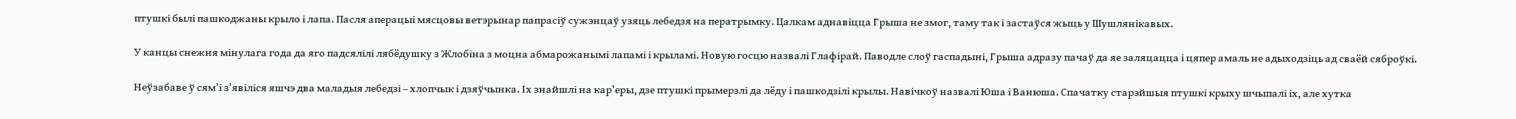птушкі былі пашкоджаны крыло і лапа. Пасля аперацыі мясцовы ветэрынар папрасіў сужэнцаў узяць лебедзя на ператрымку. Цалкам аднавіцца Грыша не змог, таму так і застаўся жыць у Шушлянікавых.

У канцы снежня мінулага года да яго падсялілі лябёдушку з Жлобіна з моцна абмарожанымі лапамі і крыламі. Новую госцю назвалі Глафірай. Паводле слоў гаспадыні, Грыша адразу пачаў да яе заляцацца і цяпер амаль не адыходзіць ад сваёй сяброўкі.

Неўзабаве ў сям’і з’явіліся яшчэ два маладыя лебедзі – хлопчык і дзяўчынка. Іх знайшлі на кар’еры, дзе птушкі прымерзлі да лёду і пашкодзілі крылы. Навічкоў назвалі Юша і Ванюша. Спачатку старэйшыя птушкі крыху шчыпалі іх, але хутка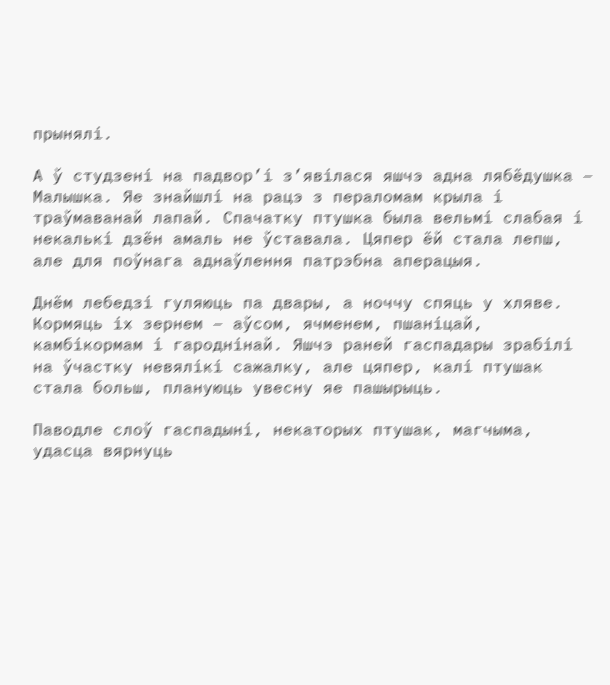прынялі.

А ў студзені на падвор’і з’явілася яшчэ адна лябёдушка – Малышка. Яе знайшлі на рацэ з пераломам крыла і траўмаванай лапай. Спачатку птушка была вельмі слабая і некалькі дзён амаль не ўставала. Цяпер ёй стала лепш, але для поўнага аднаўлення патрэбна аперацыя.

Днём лебедзі гуляюць па двары, а ноччу спяць у хляве. Кормяць іх зернем – аўсом, ячменем, пшаніцай, камбікормам і гароднінай. Яшчэ раней гаспадары зрабілі на ўчастку невялікі сажалку, але цяпер, калі птушак стала больш, плануюць увесну яе пашырыць.

Паводле слоў гаспадыні, некаторых птушак, магчыма, удасца вярнуць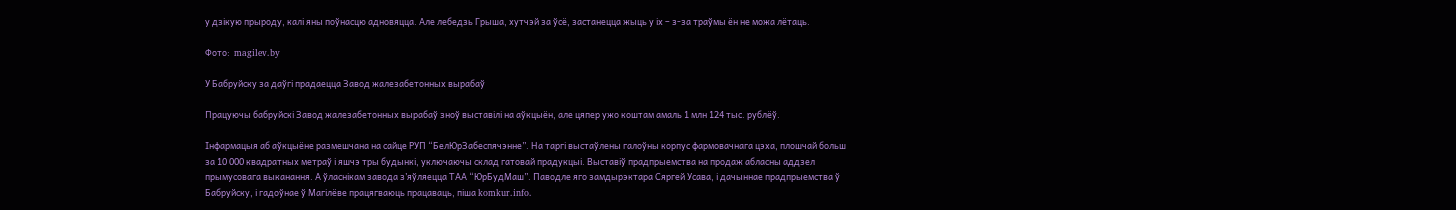у дзікую прыроду, калі яны поўнасцю адновяцца. Але лебедзь Грыша, хутчэй за ўсё, застанецца жыць у іх – з-за траўмы ён не можа лётаць.

Фото:  magilev.by

У Бабруйску за даўгі прадаецца Завод жалезабетонных вырабаў

Працуючы бабруйскі Завод жалезабетонных вырабаў зноў выставілі на аўкцыён, але цяпер ужо коштам амаль 1 млн 124 тыс. рублёў.

Інфармацыя аб аўкцыёне размешчана на сайце РУП “БелЮрЗабеспячэнне”. На таргі выстаўлены галоўны корпус фармовачнага цэха, плошчай больш за 10 000 квадратных метраў і яшчэ тры будынкі, уключаючы склад гатовай прадукцыі. Выставіў прадпрыемства на продаж абласны аддзел прымусовага выканання. А ўласнікам завода з’яўляецца ТАА “ЮрБудМаш”. Паводле яго замдырэктара Сяргей Усава, і дачыннае прадпрыемства ў Бабруйску, і гадоўнае ў Магілёве працягваюць працаваць, піша komkur.info.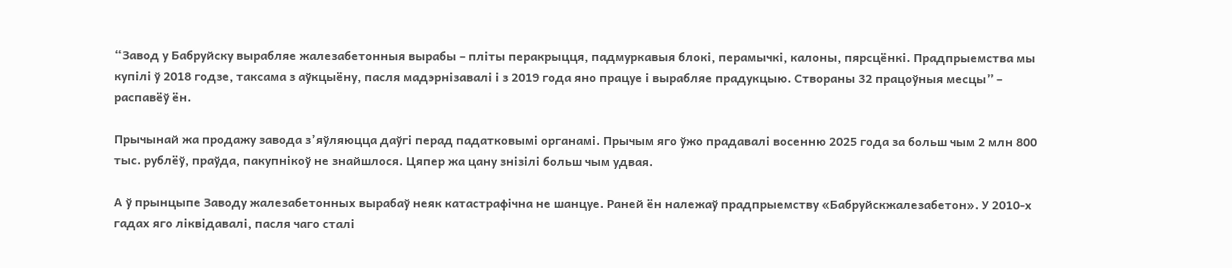“Завод у Бабруйску вырабляе жалезабетонныя вырабы – пліты перакрыцця, падмуркавыя блокі, перамычкі, калоны, пярсцёнкі. Прадпрыемства мы купілі ў 2018 годзе, таксама з аўкцыёну, пасля мадэрнізавалі і з 2019 года яно працуе і вырабляе прадукцыю. Створаны 32 працоўныя месцы” – распавёў ён.

Прычынай жа продажу завода з’яўляюцца даўгі перад падатковымі органамі. Прычым яго ўжо прадавалі восенню 2025 года за больш чым 2 млн 800 тыс. рублёў, праўда, пакупнікоў не знайшлося. Цяпер жа цану знізілі больш чым удвая.

А ў прынцыпе Заводу жалезабетонных вырабаў неяк катастрафічна не шанцуе. Раней ён належаў прадпрыемству «Бабруйскжалезабетон». У 2010-х гадах яго ліквідавалі, пасля чаго сталі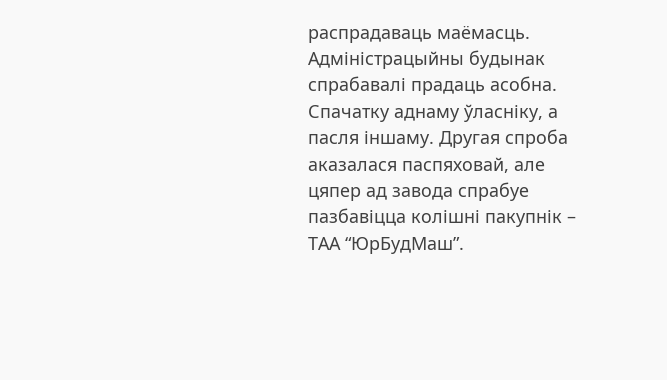распрадаваць маёмасць. Адміністрацыйны будынак спрабавалі прадаць асобна. Спачатку аднаму ўласніку, а пасля іншаму. Другая спроба аказалася паспяховай, але цяпер ад завода спрабуе пазбавіцца колішні пакупнік – ТАА “ЮрБудМаш”.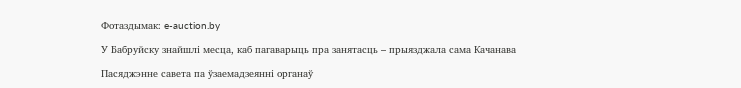Фотаздымак: e-auction.by

У Бабруйску знайшлі месца, каб пагаварыць пра занятасць – прыязджала сама Качанава

Пасяджэнне савета па ўзаемадзеянні органаў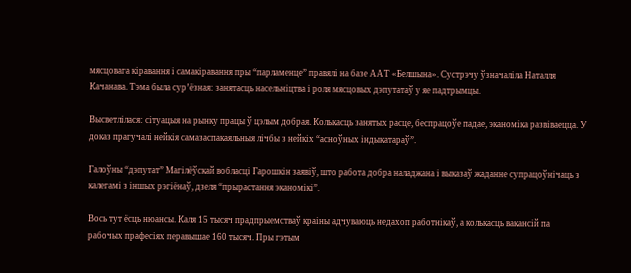мясцовага кіравання і самакіравання пры “парламенце” правялі на базе ААТ «Белшына». Сустрэчу ўзначаліла Наталля Качанава. Тэма была сур’ёзная: занятасць насельніцтва і роля мясцовых дэпутатаў у яе падтрымцы.

Высветлілася: сітуацыя на рынку працы ў цэлым добрая. Колькасць занятых расце, беспрацоўе падае, эканоміка развіваецца. У доказ прагучалі нейкія самазаспакаяльныя лічбы з нейкіх “асноўных індыкатараў”.

Галоўны “дэпутат” Магілёўскай вобласці Гарошкін заявіў, што работа добра наладжана і выказаў жаданне супрацоўнічаць з калегамі з іншых рэгіёнаў, дзеля “прырастання эканомікі”.

Вось тут ёсць нюансы. Каля 15 тысяч прадпрыемстваў краіны адчуваюць недахоп работнікаў, а колькасць вакансій па рабочых прафесіях перавышае 160 тысяч. Пры гэтым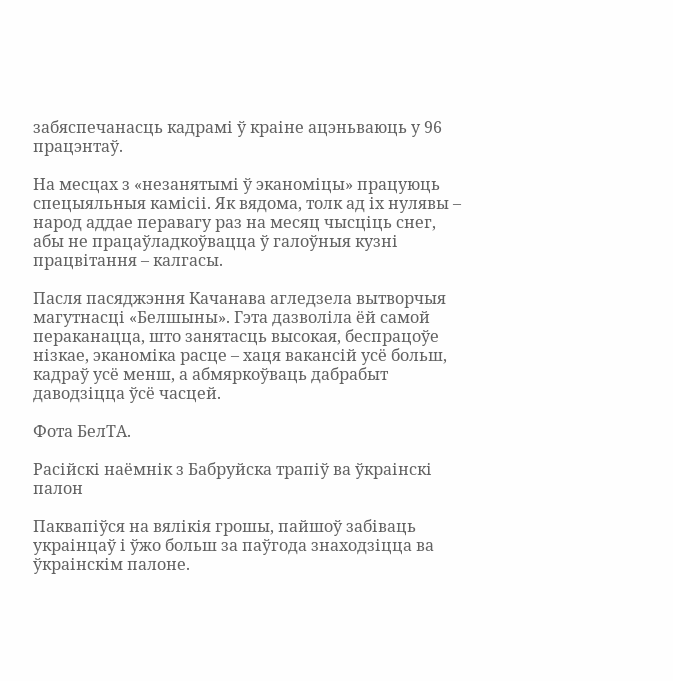забяспечанасць кадрамі ў краіне ацэньваюць у 96 працэнтаў.

На месцах з «незанятымі ў эканоміцы» працуюць спецыяльныя камісіі. Як вядома, толк ад іх нулявы – народ аддае перавагу раз на месяц чысціць снег, абы не працаўладкоўвацца ў галоўныя кузні працвітання – калгасы.

Пасля пасяджэння Качанава агледзела вытворчыя магутнасці «Белшыны». Гэта дазволіла ёй самой пераканацца, што занятасць высокая, беспрацоўе нізкае, эканоміка расце – хаця вакансій усё больш, кадраў усё менш, а абмяркоўваць дабрабыт даводзіцца ўсё часцей.

Фота БелТА.

Расійскі наёмнік з Бабруйска трапіў ва ўкраінскі палон

Паквапіўся на вялікія грошы, пайшоў забіваць украінцаў і ўжо больш за паўгода знаходзіцца ва ўкраінскім палоне.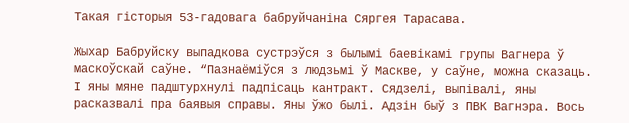Такая гісторыя 53-гадовага бабруйчаніна Сяргея Тарасава.

Жыхар Бабруйску выпадкова сустрэўся з былымі баевікамі групы Вагнера ў маскоўскай саўне. “Пазнаёміўся з людзьмі ў Маскве, у саўне, можна сказаць. І яны мяне падштурхнулі падпісаць кантракт. Сядзелі, выпівалі, яны расказвалі пра баявыя справы. Яны ўжо былі. Адзін быў з ПВК Вагнэра. Вось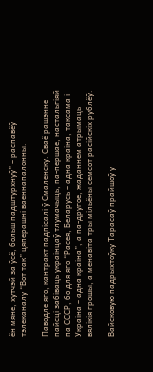ён мяне, хутчэй за ўсё, больш падштурхнуў” – распавёў тэлеканалу “Вот так” цяперашні ваеннапалонны.

Паводле яго, кантракт падпісалі ў Смаленску. Сваё рашэнне пайсці забіваць украінцаў тлумачыць, па-першае, настальгіяй па СССР, бо для яго “Расея, Беларусь – адна краіна, таксама і Украіна – адна краіна”, а па-другое, жаданнем атрымаць вялікія грошы, а менавіта тры мільёны семсот расійскіх рублёў.

Вайсковую падрыхтоўку Тарасаў прайшоў у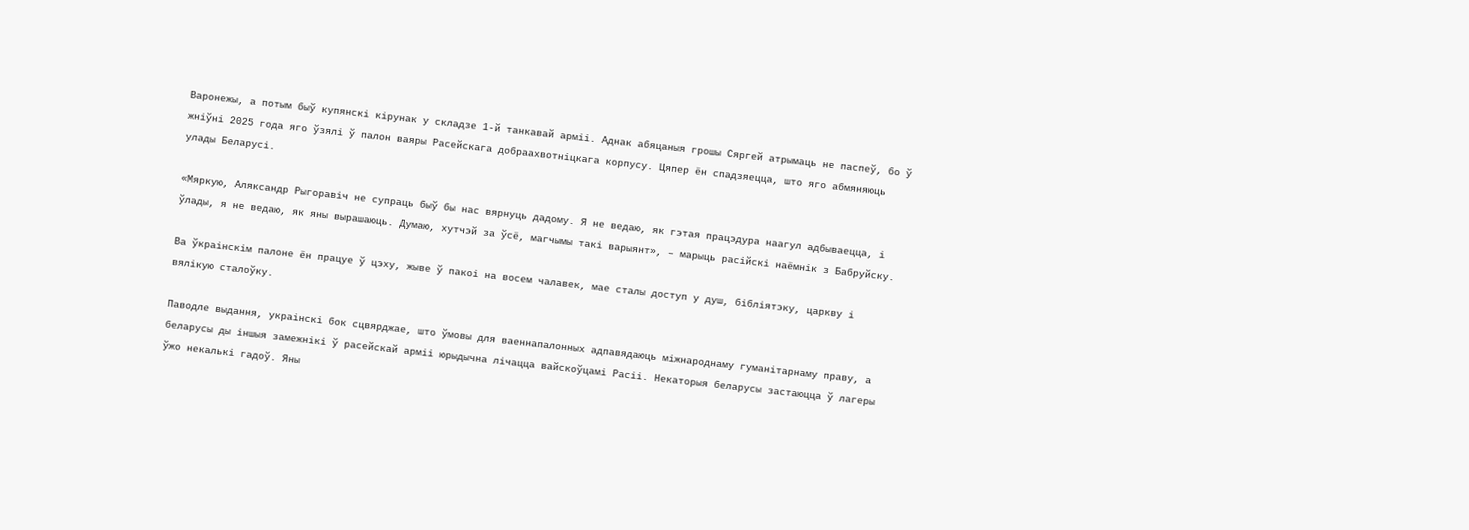Варонежы, а потым быў купянскі кірунак у складзе 1-й танкавай арміі. Аднак абяцаныя грошы Сяргей атрымаць не паспеў, бо ў жніўні 2025 года яго ўзялі ў палон ваяры Расейскага добраахвотніцкага корпусу. Цяпер ён спадзяецца, што яго абмяняюць улады Беларусі.

«Мяркую, Аляксандр Рыгоравіч не супраць быў бы нас вярнуць дадому. Я не ведаю, як гэтая працэдура наагул адбываецца, і ўлады, я не ведаю, як яны вырашаюць. Думаю, хутчэй за ўсё, магчымы такі варыянт», – марыць расійскі наёмнік з Бабруйску.

Ва ўкраінскім палоне ён працуе ў цэху, жыве ў пакоі на восем чалавек, мае сталы доступ у душ, бібліятэку, царкву і вялікую сталоўку.

Паводле выдання, украінскі бок сцвярджае, што ўмовы для ваеннапалонных адпавядаюць міжнароднаму гуманітарнаму праву, а беларусы ды іншыя замежнікі ў расейскай арміі юрыдычна лічацца вайскоўцамі Расіі. Некаторыя беларусы застаюцца ў лагеры ўжо некалькі гадоў. Яны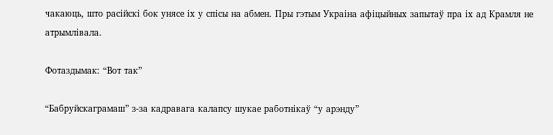чакаюць, што расійскі бок унясе іх у спісы на абмен. Пры гэтым Украіна афіцыйных запытаў пра іх ад Крамля не атрымлівала.

Фотаздымак: “Вот так”

“Бабруйскаграмаш” з-за кадравага калапсу шукае работнікаў “у арэнду”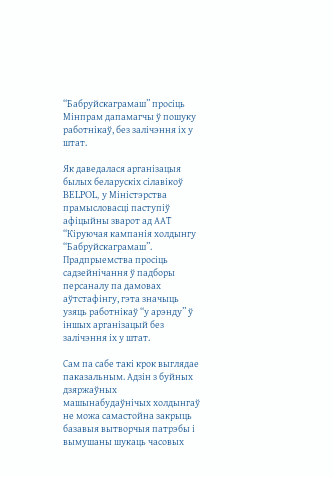“Бабруйскаграмаш” просіць Мінпрам дапамагчы ў пошуку работнікаў, без залічэння іх у штат.

Як даведалася арганізацыя былых беларускіх сілавікоў BELPOL, у Міністэрства прамысловасці паступіў афіцыйны зварот ад ААТ “Кіруючая кампанія холдынгу “Бабруйскаграмаш”. Прадпрыемства просіць садзейнічання ў падборы персаналу па дамовах аўтстафінгу, гэта значыць узяць работнікаў “у арэнду” ў іншых арганізацый без залічэння іх у штат.

Сам па сабе такі крок выглядае паказальным. Адзін з буйных дзяржаўных машынабудаўнічых холдынгаў не можа самастойна закрыць базавыя вытворчыя патрэбы і вымушаны шукаць часовых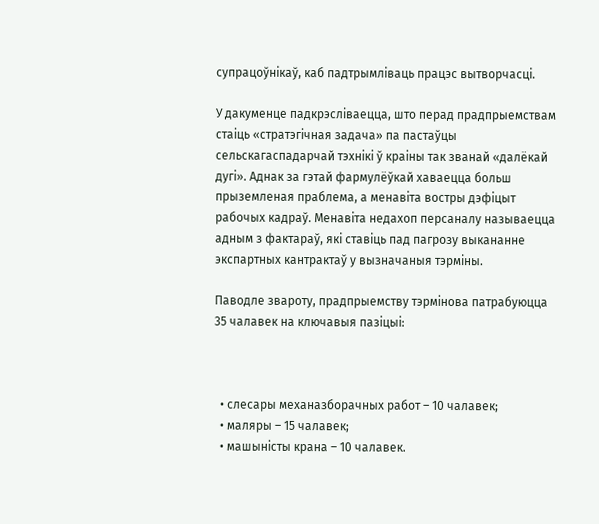супрацоўнікаў, каб падтрымліваць працэс вытворчасці.

У дакуменце падкрэсліваецца, што перад прадпрыемствам стаіць «стратэгічная задача» па пастаўцы сельскагаспадарчай тэхнікі ў краіны так званай «далёкай дугі». Аднак за гэтай фармулёўкай хаваецца больш прыземленая праблема, а менавіта востры дэфіцыт рабочых кадраў. Менавіта недахоп персаналу называецца адным з фактараў, які ставіць пад пагрозу выкананне экспартных кантрактаў у вызначаныя тэрміны.

Паводле звароту, прадпрыемству тэрмінова патрабуюцца 35 чалавек на ключавыя пазіцыі:



  • слесары механазборачных работ – 10 чалавек;
  • маляры – 15 чалавек;
  • машыністы крана – 10 чалавек.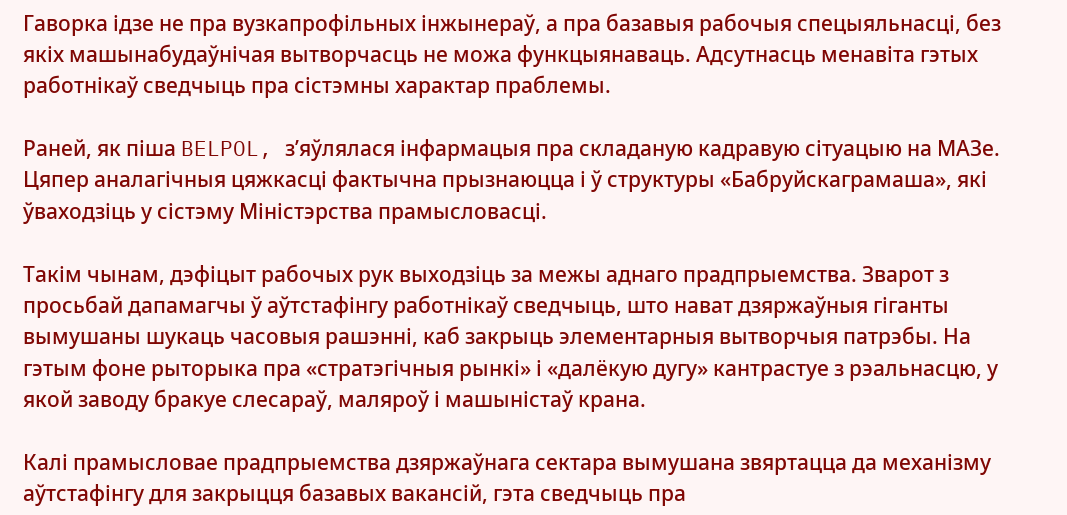Гаворка ідзе не пра вузкапрофільных інжынераў, а пра базавыя рабочыя спецыяльнасці, без якіх машынабудаўнічая вытворчасць не можа функцыянаваць. Адсутнасць менавіта гэтых работнікаў сведчыць пра сістэмны характар праблемы.

Раней, як піша BELPOL, з’яўлялася інфармацыя пра складаную кадравую сітуацыю на МАЗе. Цяпер аналагічныя цяжкасці фактычна прызнаюцца і ў структуры «Бабруйскаграмаша», які ўваходзіць у сістэму Міністэрства прамысловасці.

Такім чынам, дэфіцыт рабочых рук выходзіць за межы аднаго прадпрыемства. Зварот з просьбай дапамагчы ў аўтстафінгу работнікаў сведчыць, што нават дзяржаўныя гіганты вымушаны шукаць часовыя рашэнні, каб закрыць элементарныя вытворчыя патрэбы. На гэтым фоне рыторыка пра «стратэгічныя рынкі» і «далёкую дугу» кантрастуе з рэальнасцю, у якой заводу бракуе слесараў, маляроў і машыністаў крана.

Калі прамысловае прадпрыемства дзяржаўнага сектара вымушана звяртацца да механізму аўтстафінгу для закрыцця базавых вакансій, гэта сведчыць пра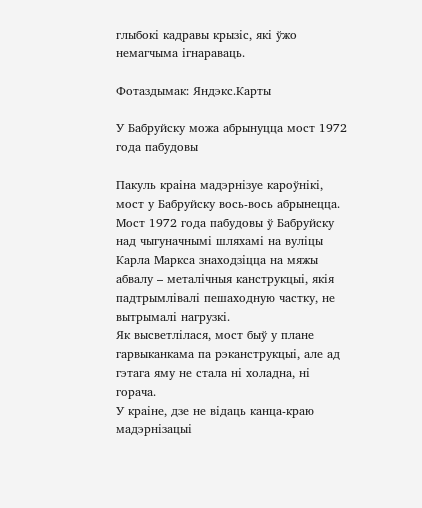глыбокі кадравы крызіс, які ўжо немагчыма ігнараваць.

Фотаздымак: Яндэкс.Карты

У Бабруйску можа абрынуцца мост 1972 года пабудовы

Пакуль краіна мадэрнізуе кароўнікі, мост у Бабруйску вось-вось абрынецца.
Мост 1972 года пабудовы ў Бабруйску над чыгуначнымі шляхамі на вуліцы Карла Маркса знаходзіцца на мяжы абвалу – металічныя канструкцыі, якія падтрымлівалі пешаходную частку, не вытрымалі нагрузкі.
Як высветлілася, мост быў у плане гарвыканкама па рэканструкцыі, але ад гэтага яму не стала ні холадна, ні горача.
У краіне, дзе не відаць канца-краю мадэрнізацыі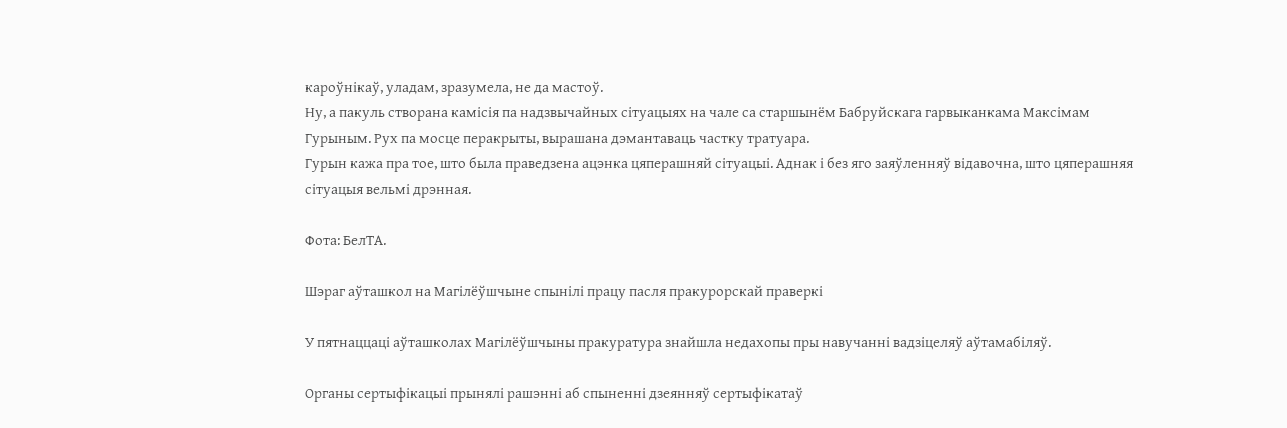кароўнікаў, уладам, зразумела, не да мастоў.
Ну, а пакуль створана камісія па надзвычайных сітуацыях на чале са старшынём Бабруйскага гарвыканкама Максімам Гурыным. Рух па мосце перакрыты, вырашана дэмантаваць частку тратуара.
Гурын кажа пра тое, што была праведзена ацэнка цяперашняй сітуацыі. Аднак і без яго заяўленняў відавочна, што цяперашняя сітуацыя вельмі дрэнная.

Фота: БелТА.

Шэраг аўташкол на Магілёўшчыне спынілі працу пасля пракурорскай праверкі

У пятнаццаці аўташколах Магілёўшчыны пракуратура знайшла недахопы пры навучанні вадзіцеляў аўтамабіляў.

Органы сертыфікацыі прынялі рашэнні аб спыненні дзеянняў сертыфікатаў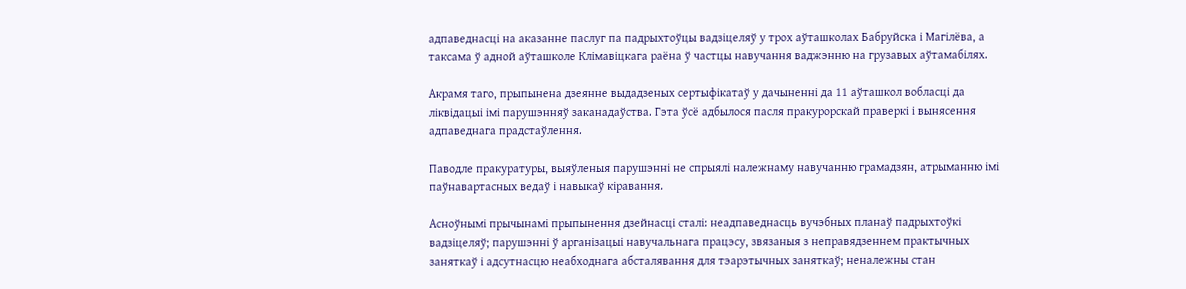адпаведнасці на аказанне паслуг па падрыхтоўцы вадзіцеляў у трох аўташколах Бабруйска і Магілёва, а таксама ў адной аўташколе Клімавіцкага раёна ў частцы навучання ваджэнню на грузавых аўтамабілях.

Акрамя таго, прыпынена дзеянне выдадзеных сертыфікатаў у дачыненні да 11 аўташкол вобласці да ліквідацыі імі парушэнняў заканадаўства. Гэта ўсё адбылося пасля пракурорскай праверкі і вынясення адпаведнага прадстаўлення.

Паводле пракуратуры, выяўленыя парушэнні не спрыялі належнаму навучанню грамадзян, атрыманню імі паўнавартасных ведаў і навыкаў кіравання.

Асноўнымі прычынамі прыпынення дзейнасці сталі: неадпаведнасць вучэбных планаў падрыхтоўкі вадзіцеляў; парушэнні ў арганізацыі навучальнага працэсу, звязаныя з неправядзеннем практычных заняткаў і адсутнасцю неабходнага абсталявання для тэарэтычных заняткаў; неналежны стан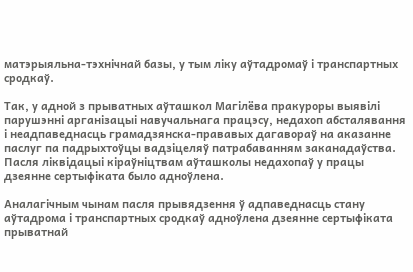матэрыяльна‑тэхнічнай базы, у тым ліку аўтадромаў і транспартных сродкаў.

Так, у адной з прыватных аўташкол Магілёва пракуроры выявілі парушэнні арганізацыі навучальнага працэсу, недахоп абсталявання і неадпаведнасць грамадзянска-прававых дагавораў на аказанне паслуг па падрыхтоўцы вадзіцеляў патрабаванням заканадаўства. Пасля ліквідацыі кіраўніцтвам аўташколы недахопаў у працы дзеянне сертыфіката было адноўлена.

Аналагічным чынам пасля прывядзення ў адпаведнасць стану аўтадрома і транспартных сродкаў адноўлена дзеянне сертыфіката прыватнай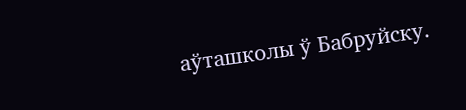аўташколы ў Бабруйску.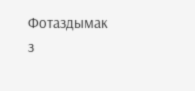Фотаздымак з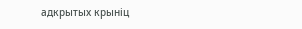адкрытых крыніц